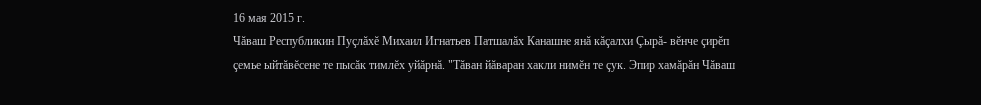16 мая 2015 г.
Чăваш Республикин Пуçлăхĕ Михаил Игнатьев Патшалăх Канашне янă кăçалхи Çырă- вĕнче çирĕп çемье ыйтăвĕсене те пысăк тимлĕх уйăрнă. "Тăван йăваран хакли нимĕн те çук. Эпир хамăрăн Чăваш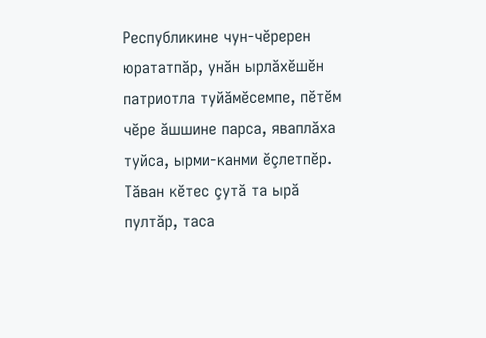Республикине чун-чĕререн юрататпăр, унăн ырлăхĕшĕн патриотла туйăмĕсемпе, пĕтĕм чĕре ăшшине парса, яваплăха туйса, ырми-канми ĕçлетпĕр. Тăван кĕтес çутă та ырă пултăр, таса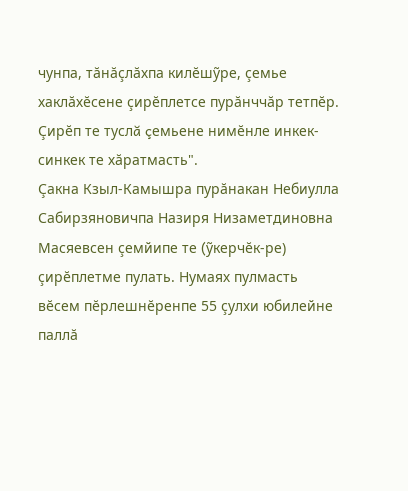чунпа, тăнăçлăхпа килĕшỹре, çемье хаклăхĕсене çирĕплетсе пурăнччăр тетпĕр. Çирĕп те туслă çемьене нимĕнле инкек-синкек те хăратмасть".
Çакна Кзыл-Камышра пурăнакан Небиулла Сабирзяновичпа Назиря Низаметдиновна Масяевсен çемйипе те (ỹкерчĕк-ре) çирĕплетме пулать. Нумаях пулмасть вĕсем пĕрлешнĕренпе 55 çулхи юбилейне паллă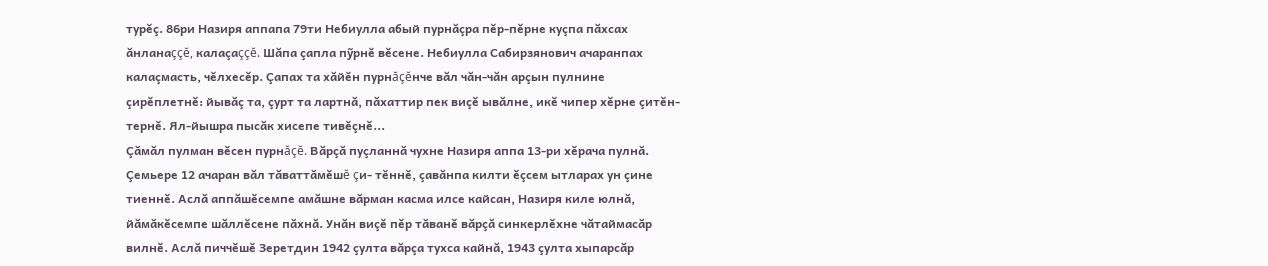турĕç. 86ри Назиря аппапа 79ти Небиулла абый пурнăçра пĕр-пĕрне куçпа пăхсах ăнланаççĕ, калаçаççĕ. Шăпа çапла пỹрнĕ вĕсене. Небиулла Сабирзянович ачаранпах калаçмасть, чĕлхесĕр. Çапах та хăйĕн пурнăçĕнче вăл чăн-чăн арçын пулнине çирĕплетнĕ: йывăç та, çурт та лартнă, пăхаттир пек виçĕ ывăлне, икĕ чипер хĕрне çитĕн-тернĕ. Ял-йышра пысăк хисепе тивĕçнĕ...
Çăмăл пулман вĕсен пурнăçĕ. Вăрçă пуçланнă чухне Назиря аппа 13-ри хĕрача пулнă. Çемьере 12 ачаран вăл тăваттăмĕшĕ çи- тĕннĕ, çавăнпа килти ĕçсем ытларах ун çине тиеннĕ. Аслă аппăшĕсемпе амăшне вăрман касма илсе кайсан, Назиря киле юлнă, йăмăкĕсемпе шăллĕсене пăхнă. Унăн виçĕ пĕр тăванĕ вăрçă синкерлĕхне чăтаймасăр вилнĕ. Аслă пиччĕшĕ Зеретдин 1942 çулта вăрçа тухса кайнă, 1943 çулта хыпарсăр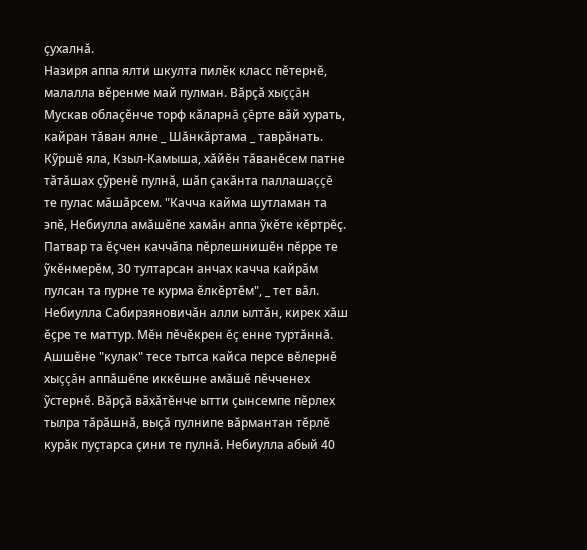çухалнă.
Назиря аппа ялти шкулта пилĕк класс пĕтернĕ, малалла вĕренме май пулман. Вăрçă хыççăн Мускав облаçĕнче торф кăларнă çĕрте вăй хурать, кайран тăван ялне _ Шăнкăртама _ таврăнать. Кỹршĕ яла, Кзыл-Камыша, хăйĕн тăванĕсем патне тăтăшах çỹренĕ пулнă, шăп çакăнта паллашаççĕ те пулас мăшăрсем. "Качча кайма шутламан та эпĕ, Небиулла амăшĕпе хамăн аппа ỹкĕте кĕртрĕç. Патвар та ĕçчен каччăпа пĕрлешнишĕн пĕрре те ỹкĕнмерĕм, 30 тултарсан анчах качча кайрăм пулсан та пурне те курма ĕлкĕртĕм", _ тет вăл.
Небиулла Сабирзяновичăн алли ылтăн, кирек хăш ĕçре те маттур. Мĕн пĕчĕкрен ĕç енне туртăннă. Ашшĕне "кулак" тесе тытса кайса персе вĕлернĕ хыççăн аппăшĕпе иккĕшне амăшĕ пĕчченех ỹстернĕ. Вăрçă вăхăтĕнче ытти çынсемпе пĕрлех тылра тăрăшнă, выçă пулнипе вăрмантан тĕрлĕ курăк пуçтарса çини те пулнă. Небиулла абый 40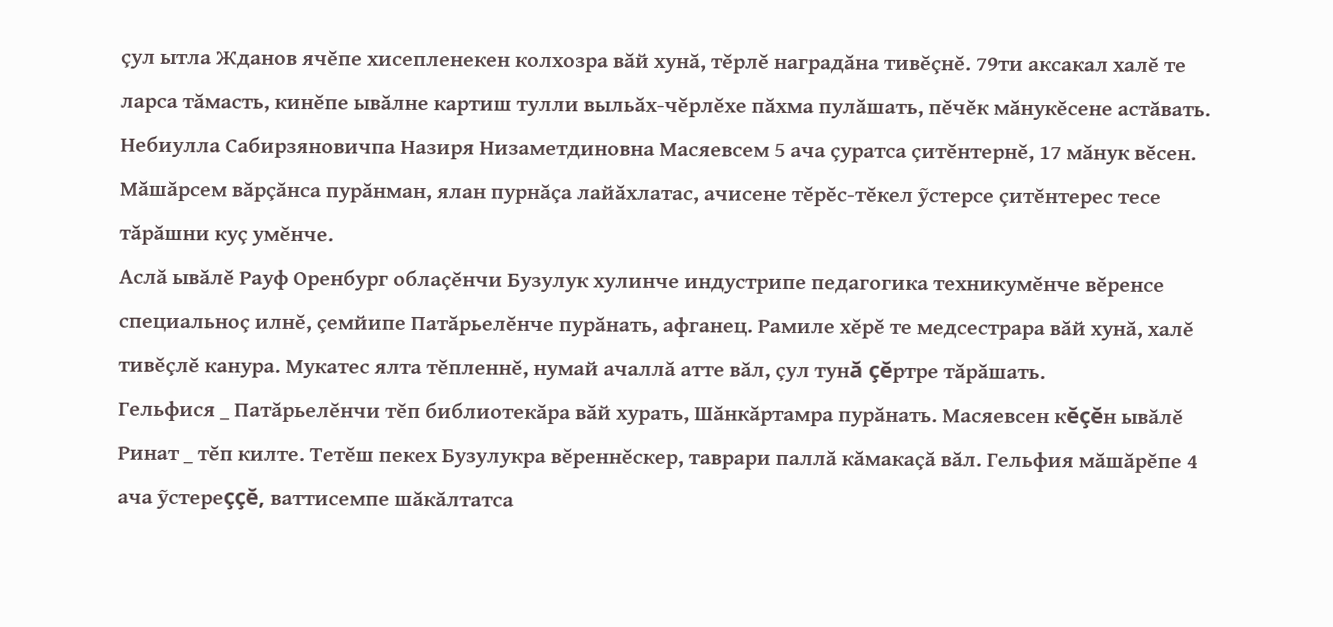çул ытла Жданов ячĕпе хисепленекен колхозра вăй хунă, тĕрлĕ наградăна тивĕçнĕ. 79ти аксакал халĕ те ларса тăмасть, кинĕпе ывăлне картиш тулли выльăх-чĕрлĕхе пăхма пулăшать, пĕчĕк мăнукĕсене астăвать.
Небиулла Сабирзяновичпа Назиря Низаметдиновна Масяевсем 5 ача çуратса çитĕнтернĕ, 17 мăнук вĕсен. Мăшăрсем вăрçăнса пурăнман, ялан пурнăçа лайăхлатас, ачисене тĕрĕс-тĕкел ỹстерсе çитĕнтерес тесе тăрăшни куç умĕнче.
Аслă ывăлĕ Рауф Оренбург облаçĕнчи Бузулук хулинче индустрипе педагогика техникумĕнче вĕренсе специальноç илнĕ, çемйипе Патăрьелĕнче пурăнать, афганец. Рамиле хĕрĕ те медсестрара вăй хунă, халĕ тивĕçлĕ канура. Мукатес ялта тĕпленнĕ, нумай ачаллă атте вăл, çул тунă çĕртре тăрăшать.
Гельфися _ Патăрьелĕнчи тĕп библиотекăра вăй хурать, Шăнкăртамра пурăнать. Масяевсен кĕçĕн ывăлĕ Ринат _ тĕп килте. Тетĕш пекех Бузулукра вĕреннĕскер, таврари паллă кăмакаçă вăл. Гельфия мăшăрĕпе 4 ача ỹстереççĕ, ваттисемпе шăкăлтатса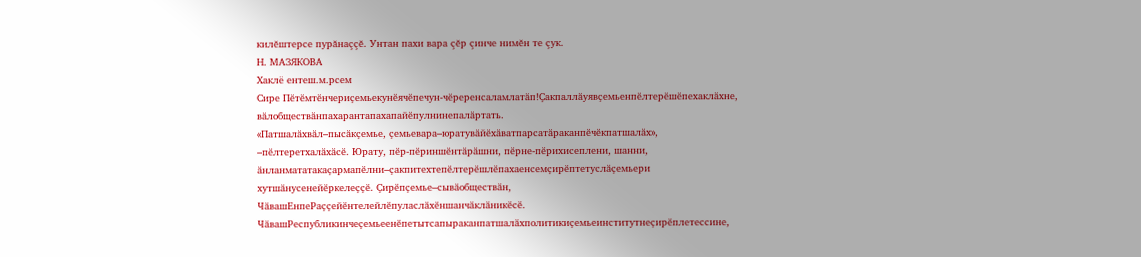килĕштерсе пурăнаççĕ. Унтан пахи вара çĕр çинче нимĕн те çук.
Н. МАЗЯКОВА
Хаклё ентеш.м.рсем
Сире Пӗтӗмтӗнчериҫемьекунӗячӗпечун-чӗреренсаламлатӑп!Ҫакпаллӑуявҫемьенпӗлтерӗшӗпехаклӑхне, вӑлобществӑнпахарантапахапайӗпулнинепалӑртать.
«Патшалӑхвӑл–пысӑкҫемье, ҫемьевара–юратувӑйӗхӑватпарсатӑраканпӗчӗкпатшалӑх», –пӗлтеретхалӑхӑсӗ. Юрату, пӗр-пӗриншӗнтӑрӑшни, пӗрне-пӗрихисеплени, шанни, ӑнланмататакаҫармапӗлни–ҫакпитехтепӗлтерӗшлӗпахаенсемҫирӗптетуслӑҫемьери хутшӑнусенейӗркелеҫҫӗ. Ҫирӗпҫемье–сывӑобществӑн, ЧӑвашЕнпеРаҫҫейӗнтелейлӗпуласлӑхӗншанчӑклӑникӗсӗ.
ЧӑвашРеспубликинчеҫемьеенӗпетытсапыраканпатшалӑхполитикиҫемьеинститутнеҫирӗплетессине,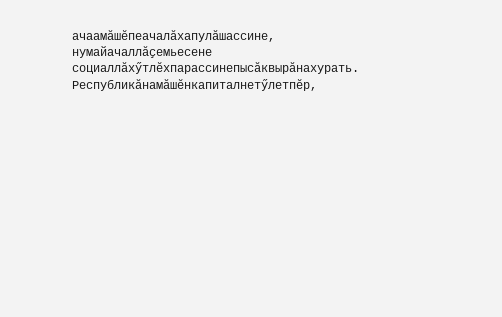ачаамӑшӗпеачалӑхапулӑшассине, нумайачаллӑҫемьесене социаллӑхӳтлӗхпарассинепысӑквырӑнахурать. Республикӑнамӑшӗнкапиталнетӳлетпӗр,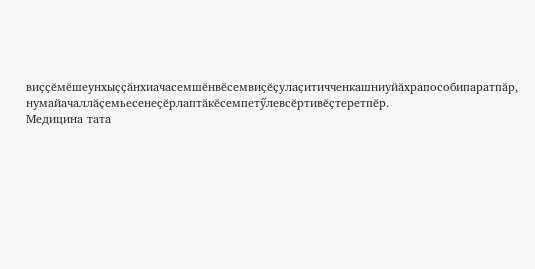виҫҫӗмӗшеунхыҫҫӑнхиачасемшӗнвӗсемвиҫӗҫулаҫитичченкашниуйӑхрапособипаратпӑр, нумайачаллӑҫемьесенеҫӗрлаптӑкӗсемпетӳлевсӗртивӗҫтеретпӗр.
Медицина тата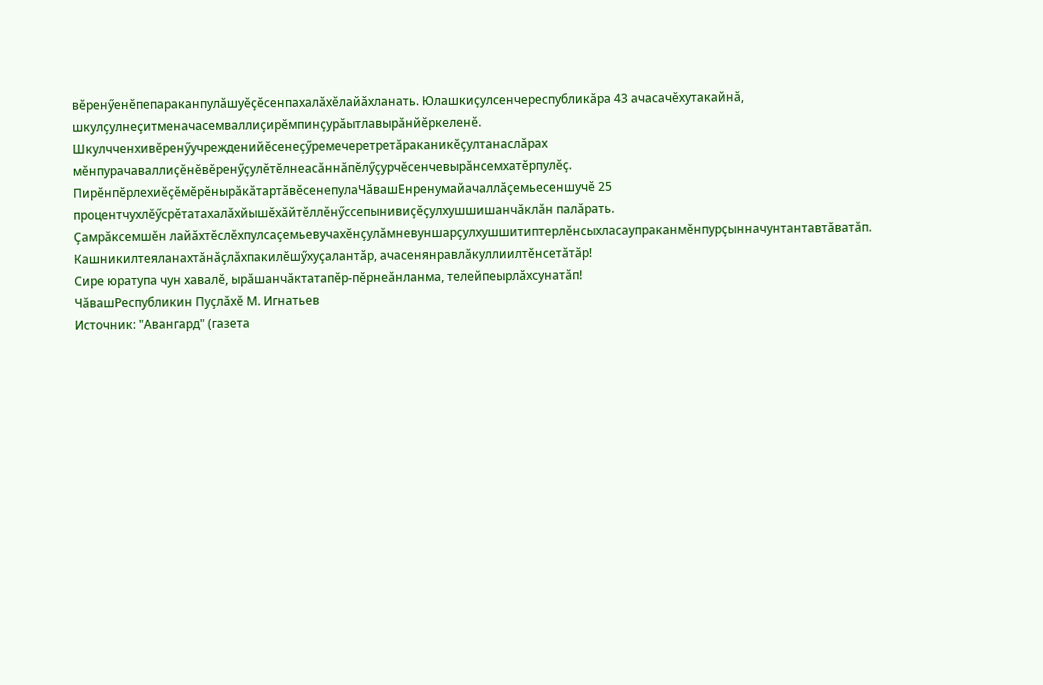вӗренӳенӗпепараканпулӑшуӗҫӗсенпахалӑхӗлайӑхланать. Юлашкиҫулсенчереспубликӑра 43 ачасачӗхутакайнӑ, шкулҫулнеҫитменачасемваллиҫирӗмпинҫурӑытлавырӑнйӗркеленӗ. Шкулчченхивӗренӳучрежденийӗсенеҫӳремечеретретӑраканикӗҫултанаслӑрах мӗнпурачаваллиҫӗнӗвӗренӳҫулӗтӗлнеасӑннӑпӗлӳҫурчӗсенчевырӑнсемхатӗрпулӗҫ.
ПирӗнпӗрлехиӗҫӗмӗрӗнырӑкӑтартӑвӗсенепулаЧӑвашЕнренумайачаллӑҫемьесеншучӗ 25 процентчухлӗӳсрӗтатахалӑхйышӗхӑйтӗллӗнӳссепынивиҫӗҫулхушшишанчӑклӑн палӑрать.
Ҫамрӑксемшӗн лайӑхтӗслӗхпулсаҫемьевучахӗнҫулӑмневуншарҫулхушшитиптерлӗнсыхласаупраканмӗнпурҫынначунтантавтӑватӑп. Кашникилтеяланахтӑнӑҫлӑхпакилӗшӳхуҫалантӑр, ачасенянравлӑкуллиилтӗнсетӑтӑр!
Сире юратупа чун хавалӗ, ырӑшанчӑктатапӗр-пӗрнеӑнланма, телейпеырлӑхсунатӑп!
ЧӑвашРеспубликин Пуҫлӑхӗ М. Игнатьев
Источник: "Авангард" (газета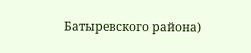Батыревского района)